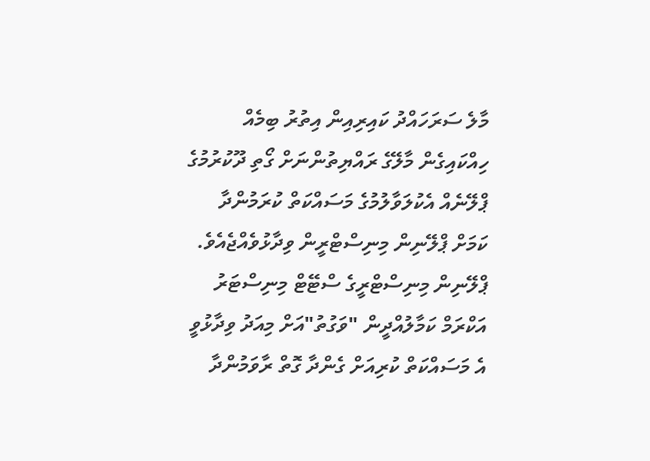މާލެ ސަރަހައްދު ކައިރިއިން އިތުރު ބިމެއް ހިއްކައިގެން މާލޭގެ ރައްޔިތުންނަށް ގޯތި ދޫކުރުމުގެ ޕްލޭނެއް އެކުލަވާލުމުގެ މަސައްކަތް ކުރަމުންދާ ކަމަށް ޕްލޭނިން މިނިސްޓްރީން ވިދާޅުވެއްޖެއެވެ.
ޕްލޭނިން މިނިސްޓްރީގެ ސްޓޭޓް މިނިސްޓަރު އަކްރަމް ކަމާލުއްދީން "ވަގުތު"އަށް މިއަދު ވިދާޅުވީ އެ މަސައްކަތް ކުރިއަށް ގެންދާ ގޮތް ރާވަމުންދާ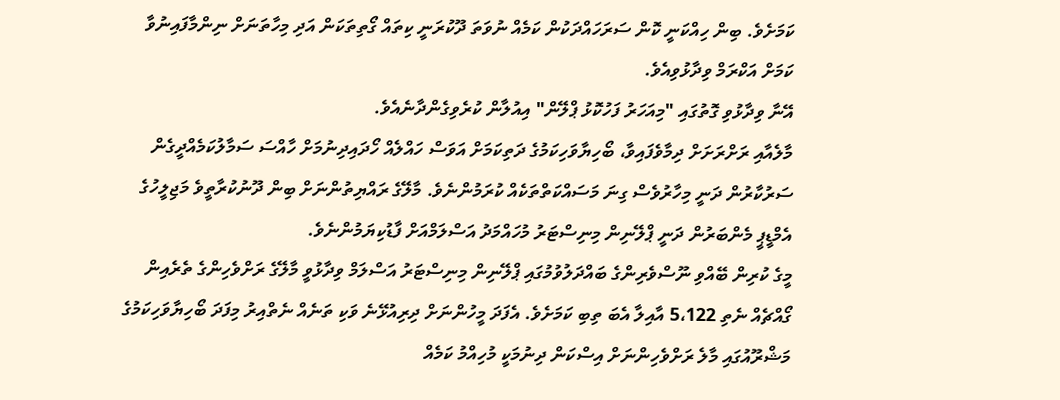ކަމަށެވެ. ބިން ހިއްކަނީ ކޮން ސަރަހައްދަކުން ކަމެއް ނުވަތަ ދޫކުރަނީ ކިތައް ގޯތިތަކަން އަދި މިހާތަނަށް ނިންމާފައިނުވާ ކަމަށް އަކްރަމް ވިދާޅުވިއެވެ.
އޭނާ ވިދާޅުވި ގޮތުގައި "މިއަހަރު ފަހުކޮޅު ޕްލޭން" އިއުލާން ކުރެވިގެންދާނެއެވެ.
މާލެއާއި ރަށްރަށަށް ދިމާވެފައިވާ، ބޯހިޔާވަހިކަމުގެ ދަތިކަމަށް އަވަސް ހައްލެއް ހޯދައިދިނުމަށް ހާއްސަ ސަމާލުކަމެއްދީގެން ސަރުކާރުން ދަނީ މިހާރުވެސް ގިނަ މަސައްކަތްތަކެއް ކުރަމުންނެވެ. މާލޭގެ ރައްޔިތުންނަށް ބިން ދޫނުކުރާތީވެ މަޖިލީހުގެ އެމްޑީޕީ މެންބަރުން ދަނީ ޕްލޭނިން މިނިސްޓަރު މުހައްމަދު އަސްލަމްއަށް ފާޑުކިޔަމުންނެވެ.
މީގެ ކުރިން ބޭއްވި ނޫސްވެރިންގެ ބައްދަލުވުމުގައި ޕްލޭނިން މިނިސްޓަރު އަސްލަމް ވިދާޅުވީ މާލޭގެ ރަށްވެހިންގެ ތެރެއިން ގޯއްޗެއް ނެތި 5،122 އާއިލާ އެބަ ތިބި ކަމަށެވެ. އެފަދަ މީހުންނަށް ދިރިއުޅޭނެ ވަކި ތަނެއް ނެތްއިރު މިފަދަ ބޯހިޔާވަހިކަމުގެ މަޝްރޫއުގައި މާލެ ރަށްވެހިންނަށް އިސްކަން ދިނުމަކީ މުހިއްމު ކަމެއް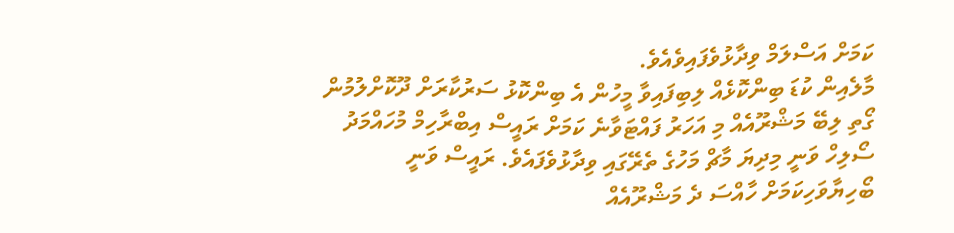ކަމަށް އަސްލަމް ވިދާޅުވެފައިވެއެވެ.
މާލެއިން ކުޑަ ބިންކޮޅެއް ލިބިފައިވާ މީހުން އެ ބިންކޮޅު ސަރުކާރަށް ދޫކޮށްލުމުން ގޯތި ލިބޭ މަޝްރޫއެއް މި އަހަރު ފައްޓަވާނެ ކަމަށް ރައީސް އިބްރާހިމް މުހައްމަދު ސޯލިހް ވަނީ މިދިޔަ މާޗް މަހުގެ ތެރޭގައި ވިދާޅުވެފައެވެ. ރައީސް ވަނީ ބޯހިޔާވަހިކަމަށް ހާއްސަ ދެ މަޝްރޫއެއް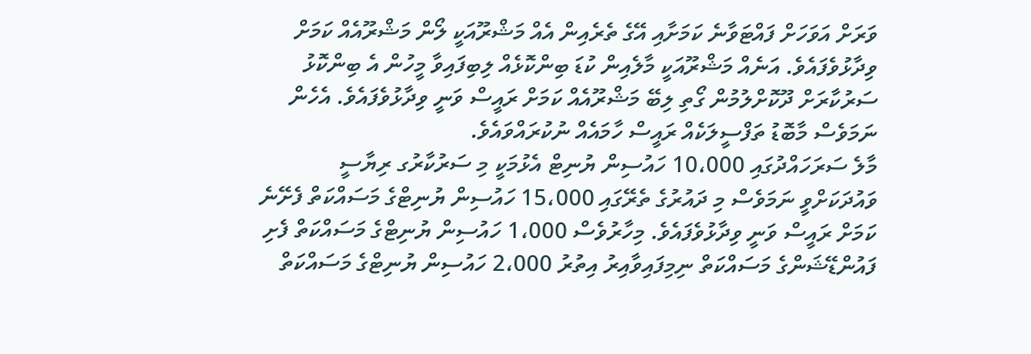ވަރަށް އަވަހަށް ފައްޓަވާނެ ކަމަށާއި އޭގެ ތެރެއިން އެއް މަޝްރޫއަކީ ލޯން މަޝްރޫއެއް ކަމަށް ވިދާޅުވެފައެވެ. އަނެއް މަޝްރޫއަކީ މާލެއިން ކުޑަ ބިންކޮޅެއް ލިބިފައިވާ މީހުން އެ ބިންކޮޅު ސަރުކާރަށް ދޫކޮށްލުމުން ގޯތި ލިބޭ މަޝްރޫއެއް ކަމަށް ރައީސް ވަނީ ވިދާޅުވެފައެވެ. އެހެން ނަމަވެސް މާބޮޑު ތަފްސީލަކެއް ރައީސް ހާމައެއް ނުކުރައްވައެވެ.
މާލެ ސަރަހައްދުގައި 10،000 ހައުސިން ޔުނިޓް އެޅުމަކީ މި ސަރުކާރުގ ރިޔާސީ ވައުދަކަށްވީ ނަމަވެސް މި ދައުރުގެ ތެރޭގައި 15،000 ހައުސިން ޔުނިޓްގެ މަސައްކަތް ފެށޭނެ ކަމަށް ރައީސް ވަނީ ވިދާޅުވެފައެވެ. މިހާރުވެސް 1،000 ހައުސިން ޔުނިޓްގެ މަސައްކަތް ފެށި ފައުންޑޭޝަންގެ މަސައްކަތް ނިމިފައިވާއިރު އިތުރު 2،000 ހައުސިން ޔުނިޓްގެ މަސައްކަތް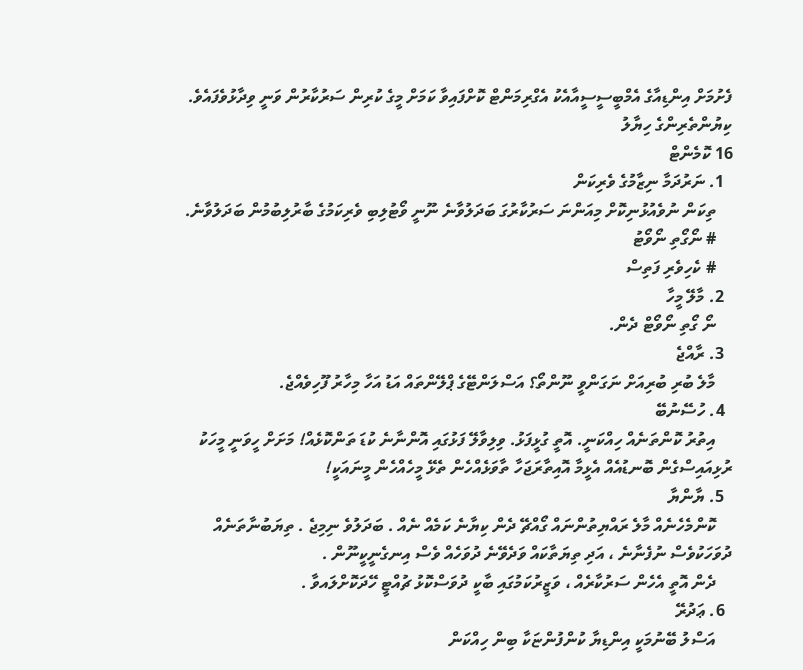ފެށުމަށް އިންޑިއާގެ އެމްބީސީސީއާއެކު އެގްރިމަންޓް ކޮށްފައިވާ ކަމަށް މީގެ ކުރިން ސަރުކާރުން ވަނީ ވިދާޅުވެފައެވެ.
ކިޔުންތެރިންގެ ހިޔާލު
16 ކޮމެންޓް
  1. ނަރުދަމާ ނިޒާމުގެ ވެރިކަން
    ތިކަން ނުވެއުޅުނިކޮށް މިއަންނަ ސަރުކާރުގަ ބަދަލުވާނެ ނޫނީ ވޯޓުލިބި ވެރިކަމުގެ ބާރުލިބުމުން ބަދަލުވާނެ.
    # ނޯގޯތި ނޯވޯޓު
    # ކެހިވެރި ފަތިސް
  2. މާލޭ މީހާ
    ނޯ ގޯތި ނޯވޯޓް ދެން.
  3. ރާއްޖެ
    މާލެ ބުރި ބުރިއަށް ނަގަންވީ ނޫންތޯ؟ އަސްލަންޓޭގެ ޕްލޭންތައް އަޑު އަހާ މިހާރު ފޫހިވެއްޖެ.
  4. ހުސޭނުބޭ
    އިތުރު ކޮންތަނެއް ހިއްކަނީ. އޮތީ ގުޅީފަޅު. ވިލިވާލޭ ފަޅުގައި އޮންނާނެ ކުޑަ ތަންކޮޅެއް! މަށަށް ހީވަނީ މީހަކު ރުޅިއައިސްގެން ބޮނޑުއެއް އެޅީމާ އޮއިތާރަޖަހާ ތާވަޅެއްހެން ތެޅޭ މީހެއްހެން މީނައަކީ!
  5. ޔާންޔާ
    ކޮންމެހެނެއް މާލެ ރައްޔިތުންނައް ގޯއްޗޭ ދެން ކިޔާނެ ކަމެއް ނެއް . ބަދަލުވެ ނިމިޖެ . ތިޔަބުނާތަނެއް ދުވަހަކުވެސް ނުފެނާނެ ، އަދި ތިޔަތާކައް ވަދެވޭނެ ދުވަހެއް ވެސް އިނގެނީކީނޫން .
    ދެން އޮތީ އެހެން ސަރުކާރެއް ، ވަޒީރުކަމުގައި ބާކީ ދުވަސްކޮޅު ޗުއްޓީ ހޭދަކޮށްލައވާ .
  6. ޢަދުރޭ
    އަސްލު ބޭނުމަކީ އިންޑިޔާ ކުންފުންޏަކާ ބިން ހިއްކަން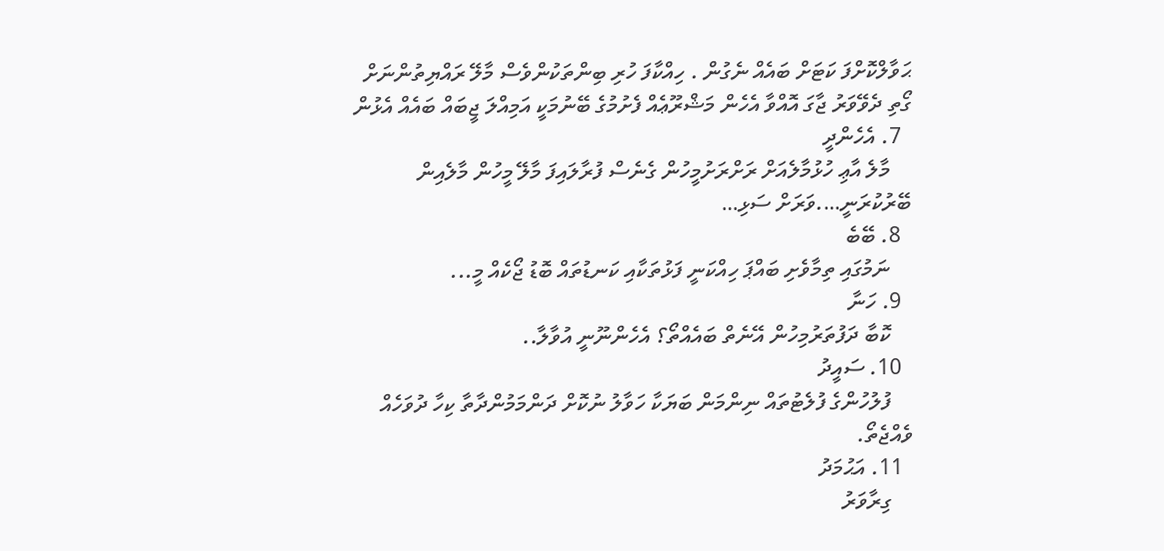ޙަވާލްކޮށްފަ ކަޓަށް ބައެއް ނެގުން . ހިއްކާފަ ހުރި ބިންތަކުންވެސް މާލޭ ރައްޔިތުންނަށް ގޯތި ދެވޭވަރު ޖާގަ އޮއްވާ އެހެން މަޝްރޫޢެއް ފެށުމުގެ ބޭނުމަކީ އަމިއްލަ ޖީބައް ބައެއް އެޅުން
  7. އެހެންދީ
    މާލެ އާޢި ހުޅުމާލެއަށް ރަށްރަށުމީހުން ގެނެސް ފުރާލައިފަ މާލޭ މީހުން މާލެއިން ބޭރުކުރަނީ….ވަރަށް ސަޅި…
  8. ބޭބެ
    ނަމުގައި ތިމާވެށި ބައްޕަ ހިއްކަނީ ފަޅުތަކާއި ކަނޑުތައް ބޮޑު ޖޯކެއް މީ...
  9. ހަނާ
    ކޮބާ ދަފުތަރުމިހުން އޭނެތް ބައެއްތޯ؟ އެހެންނޫނީ އުވާލާ..
  10. ސައީދު
    ފުލުހުންގެ ފުލެޓުތައް ނިންމަން ބަޔަކާ ހަވާލު ނުކޮށް ދަންމަމުންދާތާ ކިހާ ދުވަހެއް ވެއްޖެތޯ.
  11. އަޙުމަދު
    ގިރާވަރު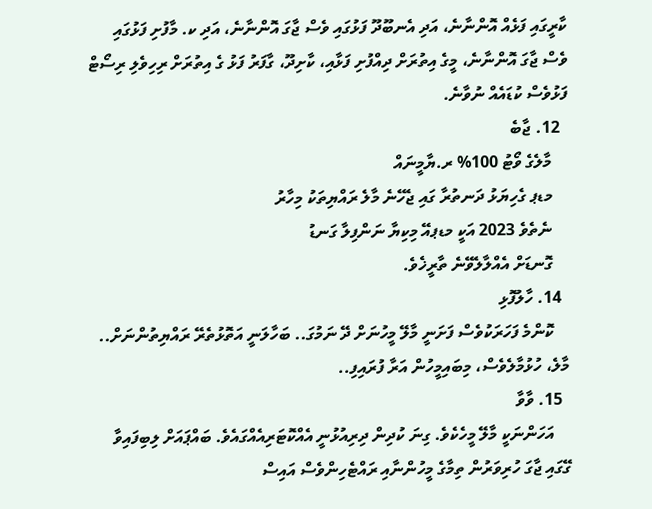ކާރީގައި ފަޅެއް އޮންނާނެ، އަދި އެނބޫދޫ ފަޅުގައި ވެސް ޖާގަ އޮންނާނެ، އަދި ކ. މާފުށި ފަޅުގައި ވެސް ޖާގަ އޮންނާނެ، މީގެ އިތުރަށް ދިއްފުށި ފަޅާއި، ކާށިދޫ، ގާފަރު ފަޅު ގެ އިތުރަށް ރިހިވެލި ރިސޯޓް ފަޅުވެސް ކުޑައެއް ނުވާނެ.
  12. ޖާބެ
    މާލެގެ ވޯޓު 100% ރ.ޔާމީނައް
    މޑޕ ގެހިޔަޅު ދަނތުރާ ގައި ޖެހޭނެ މާލެ ރައްޔިތަކު މިހާރު
    ނެތެވެ 2023 އަކީ މޑޕއޭ މިކިޔާ ނަންފިލާ ގަނޑު
    ގޮނޑަށް އެއްލާލެވޭނެ ތާރީޚެވެ.
  14. ހާލުފޮޅި
    ކޮންމެ ފަހަރަކުވެސް ފަށަނީ މާލޭ މީހުނަށް ދޭ ނަމުގަ.. ބަހާލަނީ އަތޮޅުތެރޭ ރައްޔިތުންނަށް.. މާލެ، ހުޅުމާލެވެސް، މިބައިމީހުން އަރާ ފުރައިފި..
  15. ވާވާ
    އަހަންނަކީ މާލޭ މީހެކެވެ. ގިނަ ކުދިން ދިރިއުޅުނީ އެއްކޮޓަރިއެއްގައެވެ. ބައްޕައަށް ލިބިފައިވާ ގޭގައި ޖާގަ ހުރިވަރުން ތިމާގެ މީހުންނާއި ރައްޓެހިންވެސް އައިސް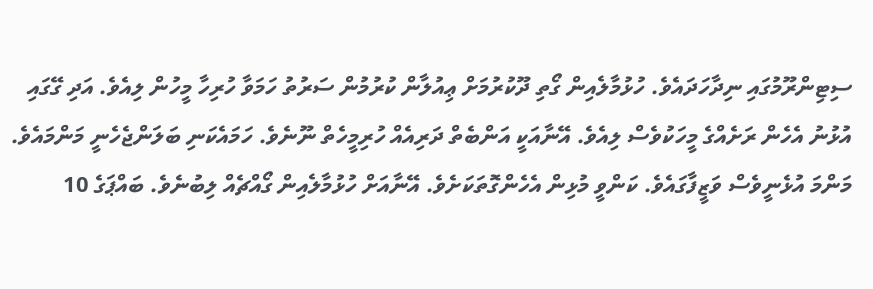ސިޓިންރޫމުގައި ނިދާހަދައެވެ. ހުޅުމާލެއިން ގޯތި ދޫކުރުމަށް ޢިއުލާން ކުރުމުން ސަރުތު ހަމަވާ ހުރިހާ މީހުން ލިއެވެ. އަދި ގޭގައި އުޅުނު އެހެން ރަށެއްގެ މީހަކުވެސް ލިއެވެ. އޭނާއަކީ އަންބެތް ދަރިއެއް ހުރިމީހެތް ނޫނެވެ. ހަމައެކަނި ބަލަންޖެހެނީ މަންމައެވެ. މަންމަ އުޅެނީވެސް ވަޒީފާގައެވެ. ކަންވީ މުޅިން އެހެންގޮތަކަށެވެ. އޭނާއަށް ހުޅުމާލެއިން ގޯއްޗެއް ލިބުނެވެ. ބައްޕަގެ 10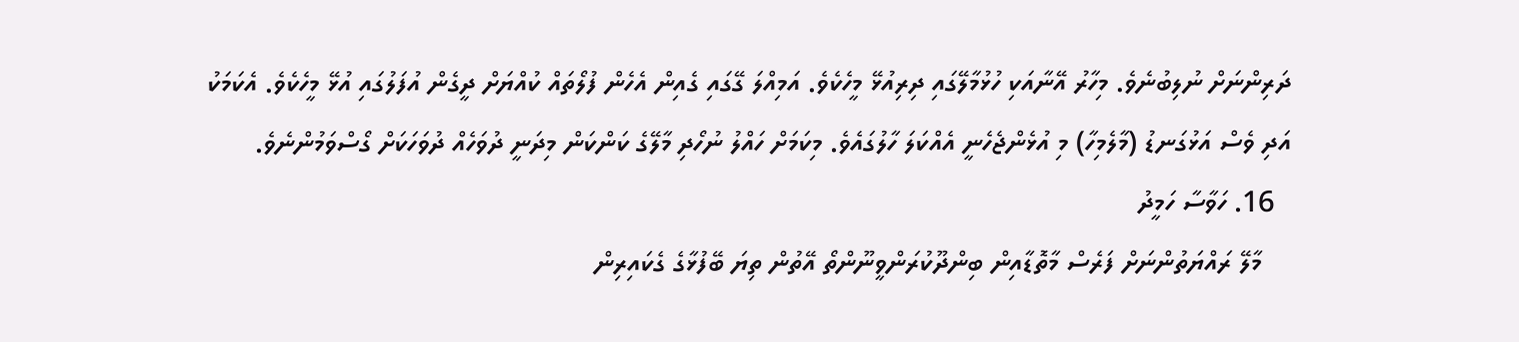ދަރިންނަށް ނުލިބުނެވެ. މިހާރު އޭނާއަކި ހުޅުމާލޭގައި ދިރިއުޅޭ މީހެކެވެ. އަމިއްލަ ގޭގައި ގެއިން އެހެން ފުލޯތައް ކުއްޔަށް ދީގެން އުފަލުގައި އުޅޭ މީހެކެވެ. އެކަމަކު އަދި ވެސް އަޅުގަނޑު (މާލެމިހާ) މި އުޅެންޖެހެނީ އެއްކަލަ ހާލުގައެވެ. މިކަމަށް ހައްލު ނުހޯދި މާލޭގެ ކަންކަން މިދަނީ ދުވަހެއް ދުވަހަކަށް ގޯސްވަމުންނެވެ.
  16. ހަވާސާ ހަމީދު
    މާލޭ ރައްޔަތުންނަށް ފަރެސް މާތޮޑާއިން ބިންދޫކުރަންވީނޫންތޯ އޭތުން ތިޔަ ބޭފުޅާގެ ގެކައިރިން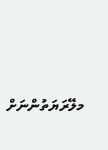މލޭރަޔަތުންނަށް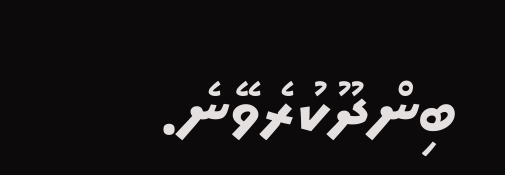ބިންދޫކުރެވޭނެ.